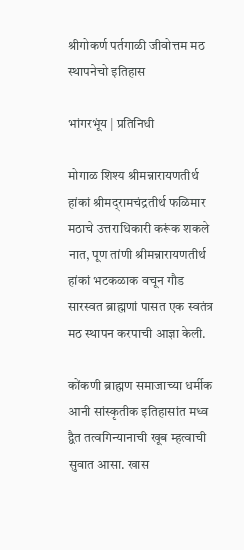श्रीगोकर्ण पर्तगाळी जीवोत्तम मठ स्थापनेचो इतिहास

भांगरभूंय | प्रतिनिधी

मोगाळ शिश्य श्रीमन्नारायणतीर्थ हांकां श्रीमद्‌रामचंद्रतीर्थ फळिमार मठाचे उत्तराधिकारी करूंक शकले नात, पूण तांणी श्रीमन्नारायणतीर्थ हांकां भटकळाक वचून गौड सारस्वत ब्राह्मणां पासत एक स्वतंत्र मठ स्थापन करपाची आज्ञा केली.

कोंकणी ब्राह्मण समाजाच्या धर्मीक आनी सांस्कृतीक इतिहासांत मध्व द्वैत तत्वगिन्यानाची खूब म्हत्वाची सुवात आसा. खास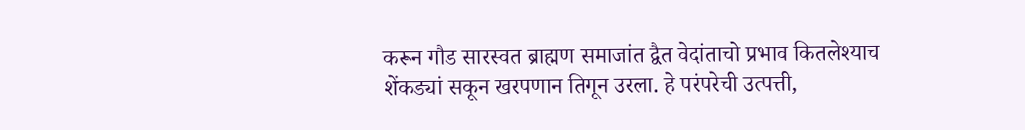करून गौड सारस्वत ब्राह्मण समाजांत द्वैत वेदांताचो प्रभाव कितलेश्याच शेंकड्यां सकून खरपणान तिगून उरला. हे परंपरेची उत्पत्ती,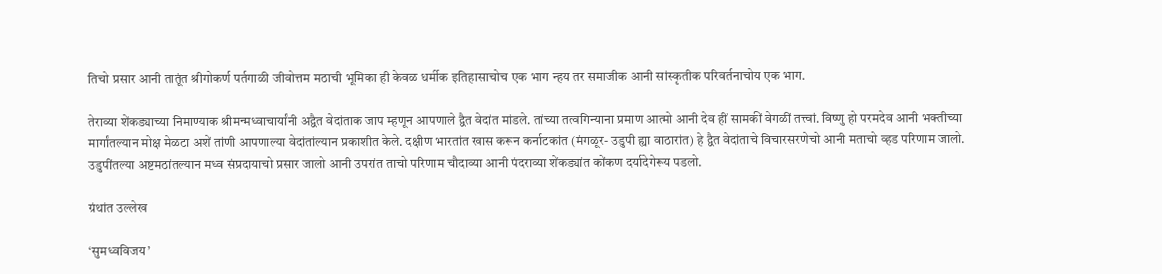तिचो प्रसार आनी तातूंत श्रीगोकर्ण पर्तगाळी जीवोत्तम मठाची भूमिका ही केवळ धर्मीक इतिहासाचोच एक भाग न्हय तर समाजीक आनी सांस्कृतीक परिवर्तनाचोय एक भाग.

तेराव्या शेंकड्याच्या निमाण्याक श्रीमन्मध्वाचार्यांनी अद्वैत वेदांताक जाप म्हणून आपणाले द्वैत वेदांत मांडले. तांच्या तत्वगिन्याना प्रमाण आत्मो आनी देव हीं सामकीं वेगळीं तत्त्वां. विष्णु हो परमदेव आनी भक्तीच्या मार्गांतल्यान मोक्ष मेळटा अशें तांणी आपणाल्या वेदांतांल्यान प्रकाशीत केले. दक्षीण भारतांत खास करून कर्नाटकांत (मंगळूर- उडुपी ह्या वाठारांत) हे द्वैत वेदांताचे विचारसरणेचो आनी मताचो व्हड परिणाम जालो. उडुपींतल्या अष्टमठांतल्यान मध्व संप्रदायाचो प्रसार जालो आनी उपरांत ताचो परिणाम चौदाव्या आनी पंदराव्या शेंकड्यांत कोंकण दर्यादेगेरूय पडलो.

ग्रंथांत उल्लेख

‘सुमध्वविजय’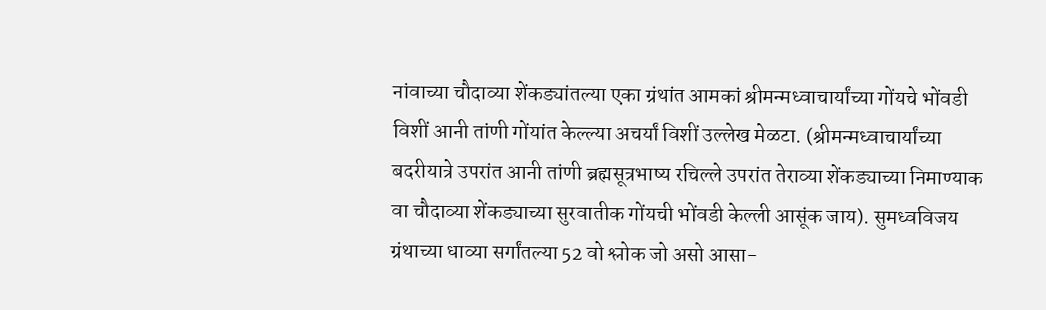नांवाच्या चौदाव्या शेंकड्यांतल्या एका ग्रंथांत आमकां श्रीमन्मध्वाचार्यांच्या गोंयचे भोंवडी विशीं आनी तांणी गोंयांत केल्ल्या अचर्यां विशीं उल्लेख मेळटा. (श्रीमन्मध्वाचार्यांच्या बदरीयात्रे उपरांत आनी तांणी ब्रह्मसूत्रभाष्य रचिल्ले उपरांत तेराव्या शेंकड्याच्या निमाण्याक वा चौदाव्या शेंकड्याच्या सुरवातीक गोंयची भोंवडी केल्ली आसूंक जाय). सुमध्वविजय ग्रंथाच्या धाव्या सर्गांतल्या 52 वो श्लोक जो असो आसा-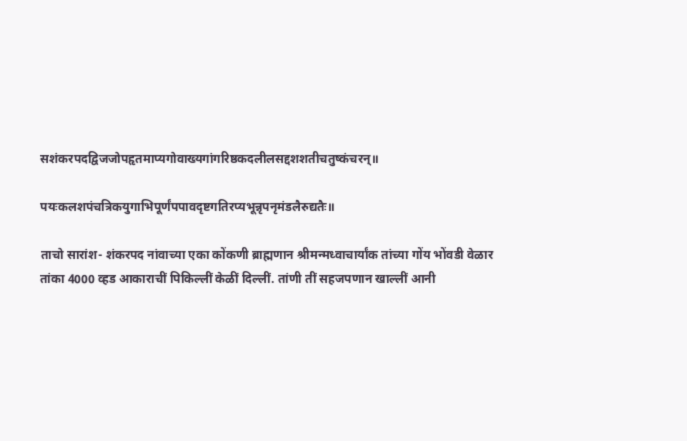सशंकरपदद्विजजोपहृतमाप्यगोवाख्यगांगरिष्ठकदलीलसद्दशशतीचतुष्कंचरन्॥

पयःकलशपंचत्रिकयुगाभिपूर्णंपपावदृष्टगतिरप्यभून्नृपनृमंडलैरुद्यतैः॥

ताचो सारांश- शंकरपद नांवाच्या एका कोंकणी ब्राह्मणान श्रीमन्मध्वाचार्यांक तांच्या गोंय भोंवडी वेळार तांका 4000 व्हड आकाराचीं पिकिल्लीं केळीं दिल्लीं. तांणी तीं सहजपणान खाल्लीं आनी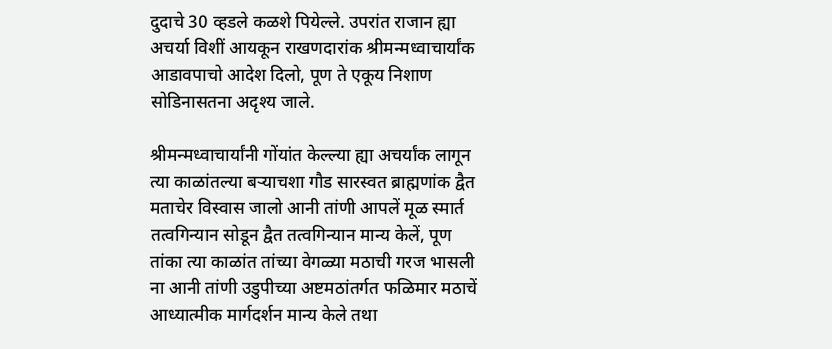दुदाचे 30 व्हडले कळशे पियेल्ले. उपरांत राजान ह्या अचर्या विशीं आयकून राखणदारांक श्रीमन्मध्वाचार्यांक आडावपाचो आदेश दिलो, पूण ते एकूय निशाण सोडिनासतना अदृश्य जाले.

श्रीमन्मध्वाचार्यांनी गोंयांत केल्ल्या ह्या अचर्यांक लागून त्या काळांतल्या बऱ्याचशा गौड सारस्वत ब्राह्मणांक द्वैत मताचेर विस्वास जालो आनी तांणी आपलें मूळ स्मार्त तत्वगिन्यान सोडून द्वैत तत्वगिन्यान मान्य केलें, पूण तांका त्या काळांत तांच्या वेगळ्या मठाची गरज भासली ना आनी तांणी उडुपीच्या अष्टमठांतर्गत फळिमार मठाचें आध्यात्मीक मार्गदर्शन मान्य केले तथा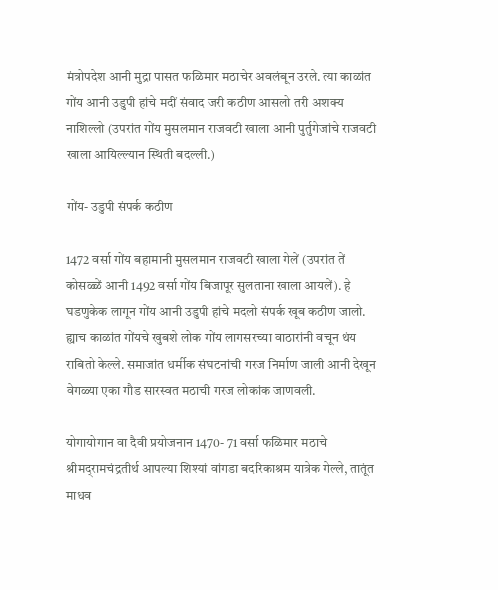मंत्रोपदेश आनी मुद्रा पासत फळिमार मठाचेर अवलंबून उरले. त्या काळांत गोंय आनी उडुपी हांचे मदीं संवाद जरी कठीण आसलो तरी अशक्य नाशिल्लो (उपरांत गोंय मुसलमान राजवटी खाला आनी पुर्तुगेजांचे राजवटी खाला आयिल्ल्यान स्थिती बदल्ली.)

गोंय- उडुपी संपर्क कठीण

1472 वर्सा गोंय बहामानी मुसलमान राजवटी खाला गेलें (उपरांत तें कोसळ्ळें आनी 1492 वर्सा गोंय बिजापूर सुलताना खाला आयलें). हे घडणुकेक लागून गोंय आनी उडुपी हांचे मदलो संपर्क खूब कठीण जालो. ह्याच काळांत गोंयचे खुबशे लोक गोंय लागसरच्या वाठारांनी वचून थंय राबितो केल्ले. समाजांत धर्मीक संघटनांची गरज निर्माण जाली आनी देखून वेगळ्या एका गौड सारस्वत मठाची गरज लोकांक जाणवली.

योगायोगान वा दैवी प्रयोजनान 1470- 71 वर्सा फळिमार मठाचे श्रीमद्‌रामचंद्रतीर्थ आपल्या शिश्यां वांगडा बदरिकाश्रम यात्रेक गेल्ले, तातूंत माधव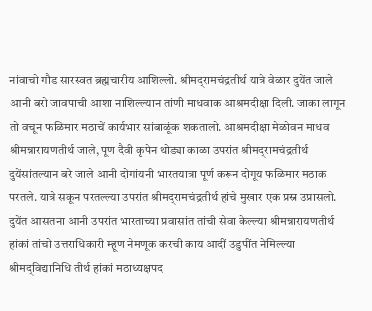नांवाचो गौड सारस्वत ब्रह्मचारीय आशिल्लो. श्रीमद्‌रामचंद्रतीर्थ यात्रे वेळार दुयेंत जाले आनी बरो जावपाची आशा नाशिल्ल्यान तांणी माधवाक आश्रमदीक्षा दिली. जाका लागून तो वचून फळिमार मठाचें कार्यभार सांबाळूंक शकतालो. आश्रमदीक्षा मेळोवन माधव श्रीमन्नारायणतीर्थ जाले, पूण दैवी कृपेन थोड्या काळा उपरांत श्रीमद्‌रामचंद्रतीर्थ दुयेंसांतल्यान बरे जाले आनी दोगांयनी भारतयात्रा पूर्ण करून दोगूय फळिमार मठाक परतले. यात्रे सकून परतल्ल्या उपरांत श्रीमद्‌रामचंद्रतीर्थ हांचे मुखार एक प्रस्न उप्रासलो. दुयेंत आसतना आनी उपरांत भारताच्या प्रवासांत तांची सेवा केल्ल्या श्रीमन्नारायणतीर्थ हांकां तांचो उत्तराधिकारी म्हूण नेमणूक करची काय आदीं उडुपींत नेमिल्ल्या श्रीमद्‌विद्यानिधि तीर्थ हांकां मठाध्यक्षपद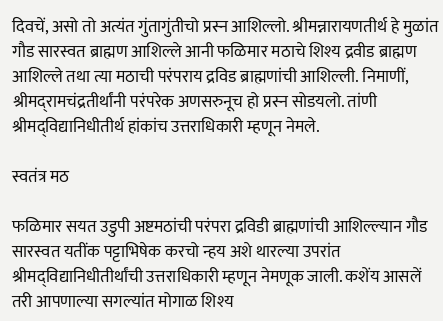दिवचें, असो तो अत्यंत गुंतागुंतीचो प्रस्न आशिल्लो. श्रीमन्नारायणतीर्थ हे मुळांत गौड सारस्वत ब्राह्मण आशिल्ले आनी फळिमार मठाचे शिश्य द्रवीड ब्राह्मण आशिल्ले तथा त्या मठाची परंपराय द्रविड ब्राह्मणांची आशिल्ली. निमाणीं, श्रीमद्‌रामचंद्रतीर्थांनी परंपरेक अणसरुनूच हो प्रस्न सोडयलो. तांणी श्रीमद्‌विद्यानिधीतीर्थ हांकांच उत्तराधिकारी म्हणून नेमले.

स्वतंत्र मठ

फळिमार सयत उडुपी अष्टमठांची परंपरा द्रविडी ब्राह्मणांची आशिल्ल्यान गौड सारस्वत यतींक पट्टाभिषेक करचो न्हय अशे थारल्या उपरांत श्रीमद्‌विद्यानिधीतीर्थांची उत्तराधिकारी म्हणून नेमणूक जाली. कशेंय आसलें तरी आपणाल्या सगल्यांत मोगाळ शिश्य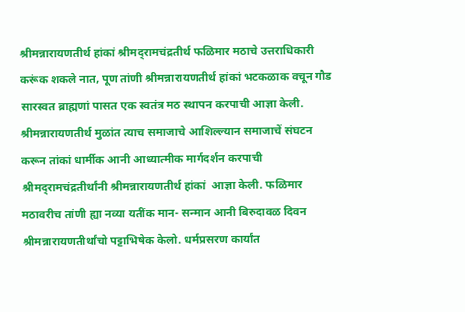श्रीमन्नारायणतीर्थ हांकां श्रीमद्‌रामचंद्रतीर्थ फळिमार मठाचे उत्तराधिकारी करूंक शकले नात, पूण तांणी श्रीमन्नारायणतीर्थ हांकां भटकळाक वचून गौड सारस्वत ब्राह्मणां पासत एक स्वतंत्र मठ स्थापन करपाची आज्ञा केली. श्रीमन्नारायणतीर्थ मुळांत त्याच समाजाचे आशिल्ल्यान समाजाचें संघटन करून तांकां धार्मीक आनी आध्यात्मीक मार्गदर्शन करपाची श्रीमद्‌रामचंद्रतीर्थांनी श्रीमन्नारायणतीर्थ हांकां  आज्ञा केली. फळिमार मठावरीच तांणी ह्या नव्या यतींक मान- सन्मान आनी बिरुदावळ दिवन श्रीमन्नारायणतीर्थांचो पट्टाभिषेक केलो. धर्मप्रसरण कार्यांत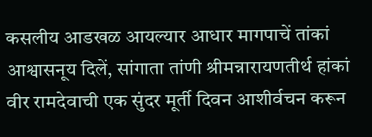कसलीय आडखळ आयल्यार आधार मागपाचें तांकां आश्वासनूय दिलें, सांगाता तांणी श्रीमन्नारायणतीर्थ हांकां वीर रामदेवाची एक सुंदर मूर्ती दिवन आशीर्वचन करून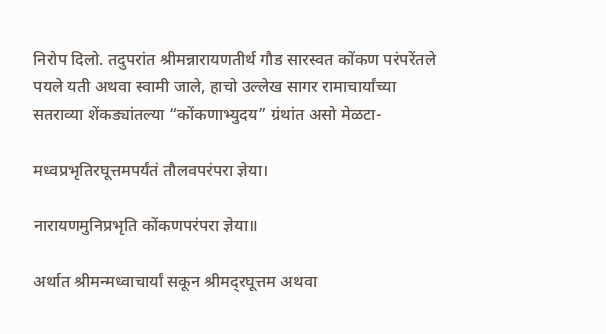निरोप दिलो. तदुपरांत श्रीमन्नारायणतीर्थ गौड सारस्वत कोंकण परंपरेंतले पयले यती अथवा स्वामी जाले, हाचो उल्लेख सागर रामाचार्यांच्या सतराव्या शेंकड्यांतल्या “कोंकणाभ्युदय” ग्रंथांत असो मेळटा-

मध्वप्रभृतिरघूत्तमपर्यंतं तौलवपरंपरा ज्ञेया।

नारायणमुनिप्रभृति कोंकणपरंपरा ज्ञेया॥

अर्थात श्रीमन्मध्वाचार्यां सकून श्रीमद्‌रघूत्तम अथवा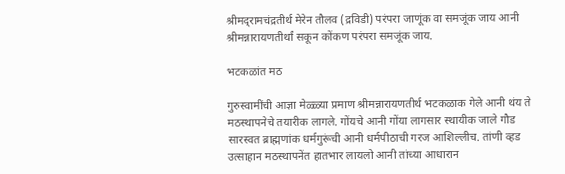श्रीमद्‌रामचंद्रतीर्थ मेरेन तौलव (द्रविडी) परंपरा जाणूंक वा समजूंक जाय आनी श्रीमन्नारायणतीर्थां सकून कोंकण परंपरा समजूंक जाय.

भटकळांत मठ

गुरुस्वामींची आज्ञा मेळ्ळ्या प्रमाण श्रीमन्नारायणतीर्थ भटकळाक गेले आनी थंय ते मठस्थापनेचे तयारीक लागले. गोंयचे आनी गोंया लागसार स्थायीक जाले गौड सारस्वत ब्राह्मणांक धर्मगुरूंची आनी धर्मपीठाची गरज आशिल्लीच. तांणी व्हड उत्साहान मठस्थापनेंत हातभार लायलो आनी तांच्या आधारान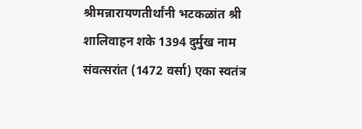श्रीमन्नारायणतीर्थांनी भटकळांत श्री शालिवाहन शके 1394 दुर्मुख नाम संवत्सरांत (1472 वर्सा) एका स्वतंत्र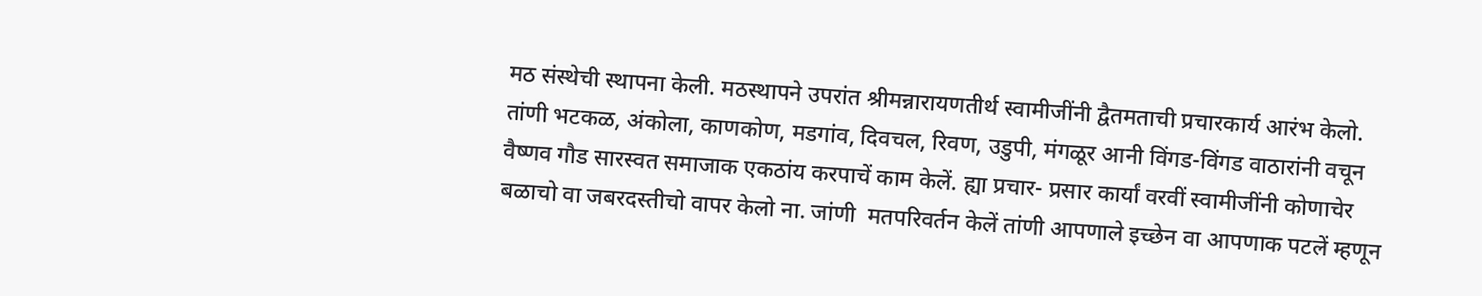मठ संस्थेची स्थापना केली. मठस्थापने उपरांत श्रीमन्नारायणतीर्थ स्वामीजींनी द्वैतमताची प्रचारकार्य आरंभ केलो. तांणी भटकळ, अंकोला, काणकोण, मडगांव, दिवचल, रिवण, उडुपी, मंगळूर आनी विंगड-विंगड वाठारांनी वचून वैष्णव गौड सारस्वत समाजाक एकठांय करपाचें काम केलें. ह्या प्रचार- प्रसार कार्यां वरवीं स्वामीजींनी कोणाचेर बळाचो वा जबरदस्तीचो वापर केलो ना. जांणी  मतपरिवर्तन केलें तांणी आपणाले इच्छेन वा आपणाक पटलें म्हणून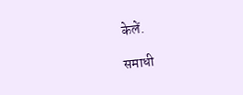केलें.

समाधी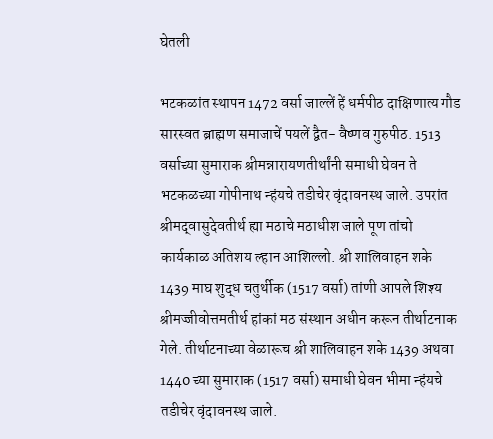घेतली

भटकळांत स्थापन 1472 वर्सा जाल्लें हें धर्मपीठ दाक्षिणात्य गौड सारस्वत ब्राह्मण समाजाचें पयलें द्वैत- वैष्णव गुरुपीठ. 1513 वर्साच्या सुमाराक श्रीमन्नारायणतीर्थांनी समाधी घेवन ते भटकळच्या गोपीनाथ न्हंयचे तडीचेर वृंदावनस्थ जाले. उपरांत श्रीमद्‌वासुदेवतीर्थ ह्या मठाचे मठाधीश जाले पूण तांचो कार्यकाळ अतिशय ल्हान आशिल्लो. श्री शालिवाहन शके 1439 माघ शुद्ध चतुर्थीक (1517 वर्सा) तांणी आपले शिश्य श्रीमज्जीवोत्तमतीर्थ हांकां मठ संस्थान अधीन करून तीर्थाटनाक गेले. तीर्थाटनाच्या वेळारूच श्री शालिवाहन शके 1439 अथवा 1440 च्या सुमाराक (1517 वर्सा) समाधी घेवन भीमा न्हंयचे तडीचेर वृंदावनस्थ जाले.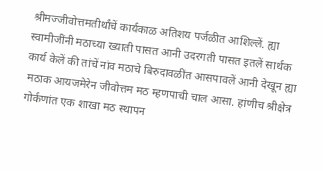श्रीमज्जीवोत्तमतीर्थांचें कार्यकाळ अतिशय पर्जळीत आशिल्लें. ह्या स्वामीजींनी मठाच्या ख्याती पासत आनी उदरगती पासत इतलें सार्थक कार्य केलें की तांचें नांव मठाचे बिरुदावळींत आसपावलें आनी देखून ह्या मठाक आयजमेरेन जीवोत्तम मठ म्हणपाची चाल आसा. हांणीच श्रीक्षेत्र गोर्कणांत एक शाखा मठ स्थापन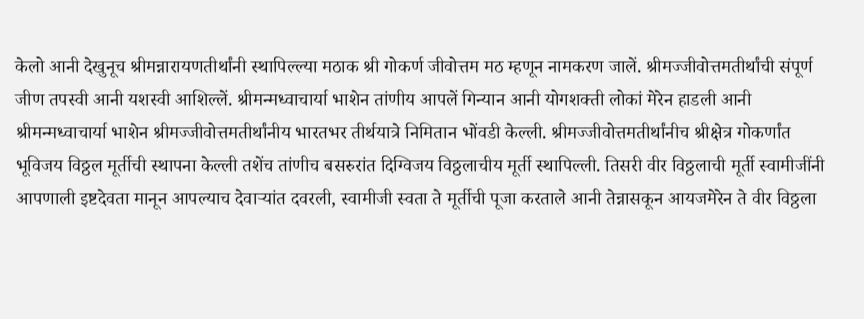केलो आनी देखुनूच श्रीमन्नारायणतीर्थांनी स्थापिल्ल्या मठाक श्री गोकर्ण जीवोत्तम मठ म्हणून नामकरण जालें. श्रीमज्जीवोत्तमतीर्थांची संपूर्ण जीण तपस्वी आनी यशस्वी आशिल्लें. श्रीमन्मध्वाचार्या भाशेन तांणीय आपलें गिन्यान आनी योगशक्ती लोकां मेरेन हाडली आनी श्रीमन्मध्वाचार्या भाशेन श्रीमज्जीवोत्तमतीर्थांनीय भारतभर तीर्थयात्रे निमितान भोंवडी केल्ली. श्रीमज्जीवोत्तमतीर्थांनीच श्रीक्षेत्र गोकर्णांत भूविजय विठ्ठल मूर्तीची स्थापना केल्ली तशेंच तांणीच बसरुरांत दिग्विजय विठ्ठलाचीय मूर्ती स्थापिल्ली. तिसरी वीर विठ्ठलाची मूर्ती स्वामीजींनी आपणाली इष्टदेवता मानून आपल्याच देवाऱ्यांत दवरली, स्वामीजी स्वता ते मूर्तीची पूजा करताले आनी तेन्नासकून आयजमेरेन ते वीर विठ्ठला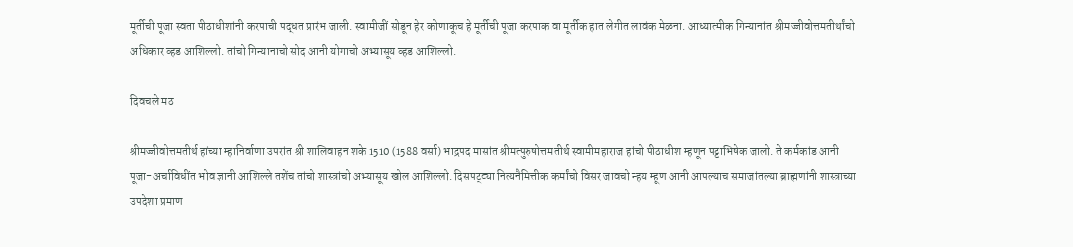मूर्तीची पूजा स्वता पीठाधीशांनी करपाची पद्धत प्रारंभ जाली. स्वामीजीं सोडून हेर कोणाकूच हे मूर्तीची पूजा करपाक वा मूर्तीक हात लेगीत लावंक मेळना. आध्यात्मीक गिन्यानांत श्रीमज्जीवोत्तमतीर्थांचो अधिकार व्हड आशिल्लो. तांचो गिन्यानाचो सोद आनी योगाचो अभ्यासूय व्हड आशिल्लो.

दिवचले मठ

श्रीमज्जीवोत्तमतीर्थ हांच्या म्हानिर्वाणा उपरांत श्री शालिवाहन शके 1510 (1588 वर्सा) भाद्रपद मासांत श्रीमत्पुरुषोत्तमतीर्थ स्वामीमहाराज हांचो पीठाधीश म्हणून पट्टाभिषेक जालो. ते कर्मकांड आनी पूजा-अर्चाविधींत भोव ज्ञानी आशिल्ले तशेंच तांचो शास्त्रांचो अभ्यासूय खोल आशिल्लो. दिसपट्ट्या नित्यनैमित्तीक कर्मांचो विसर जावचो न्हय म्हूण आनी आपल्याच समाजांतल्या ब्राह्मणांनी शास्त्राच्या उपदेशा प्रमाण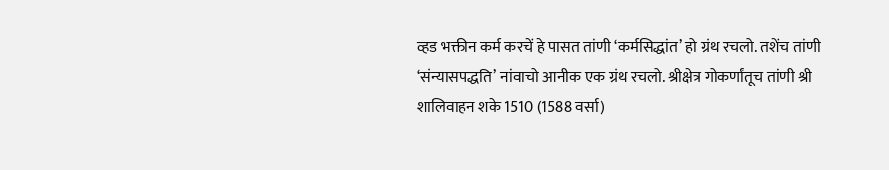व्हड भक्तीन कर्म करचें हे पासत तांणी ‘कर्मसिद्धांत’ हो ग्रंथ रचलो. तशेंच तांणी ‘संन्यासपद्धति’ नांवाचो आनीक एक ग्रंथ रचलो. श्रीक्षेत्र गोकर्णांतूच तांणी श्री शालिवाहन शके 1510 (1588 वर्सा)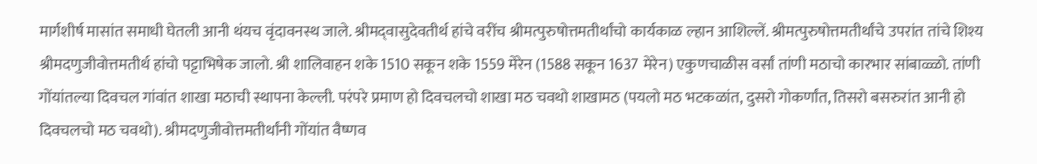मार्गशीर्ष मासांत समाधी घेतली आनी थंयच वृंदावनस्थ जाले. श्रीमद्‌वासुदेवतीर्थ हांचे वरींच श्रीमत्पुरुषोत्तमतीर्थांचो कार्यकाळ ल्हान आशिल्लें. श्रीमत्पुरुषोत्तमतीर्थांचे उपरांत तांचे शिश्य श्रीमदणुजीवोत्तमतीर्थ हांचो पट्टाभिषेक जालो. श्री शालिवाहन शके 1510 सकून शके 1559 मेरेन (1588 सकून 1637 मेरेन) एकुणचाळीस वर्सां तांणी मठाचो कारभार सांबाळ्ळो. तांणी गोंयांतल्या दिवचल गांवांत शाखा मठाची स्थापना केल्ली. परंपरे प्रमाण हो दिवचलचो शाखा मठ चवथो शाखामठ (पयलो मठ भटकळांत, दुसरो गोकर्णांत, तिसरो बसरुरांत आनी हो दिवचलचो मठ चवथो). श्रीमदणुजीवोत्तमतीर्थांनी गोंयांत वैष्णव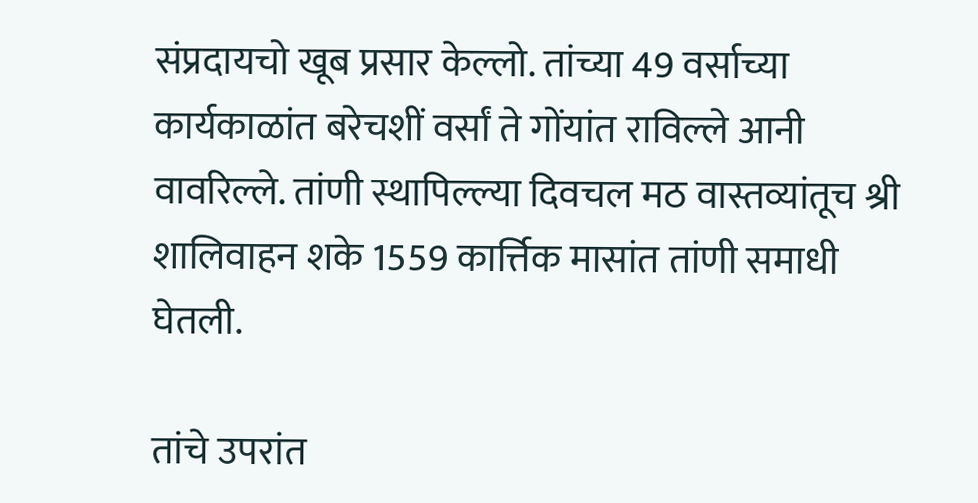संप्रदायचो खूब प्रसार केल्लो. तांच्या 49 वर्साच्या कार्यकाळांत बरेचशीं वर्सां ते गोंयांत राविल्ले आनी वावरिल्ले. तांणी स्थापिल्ल्या दिवचल मठ वास्तव्यांतूच श्री शालिवाहन शके 1559 कार्त्तिक मासांत तांणी समाधी घेतली.

तांचे उपरांत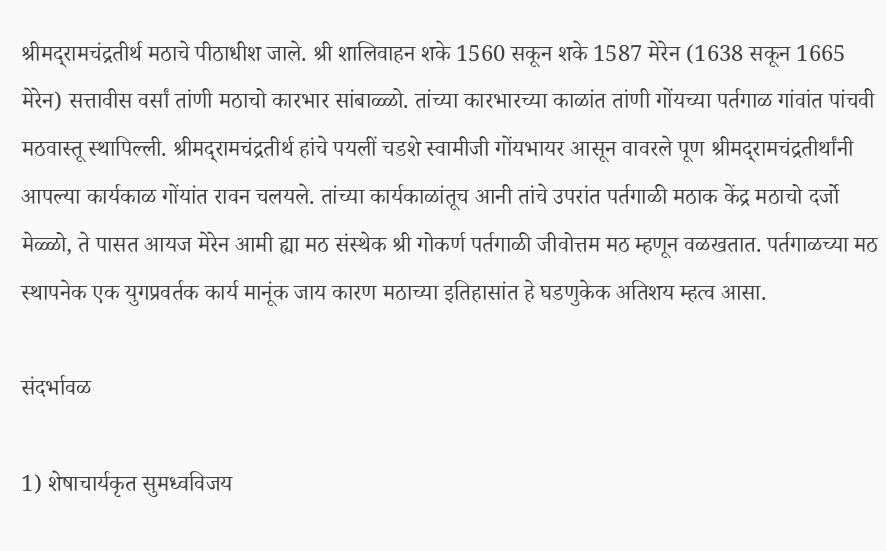श्रीमद्‌रामचंद्रतीर्थ मठाचे पीठाधीश जाले. श्री शालिवाहन शके 1560 सकून शके 1587 मेरेन (1638 सकून 1665 मेरेन) सत्तावीस वर्सां तांणी मठाचो कारभार सांबाळ्ळो. तांच्या कारभारच्या काळांत तांणी गोंयच्या पर्तगाळ गांवांत पांचवी मठवास्तू स्थापिल्ली. श्रीमद्‌रामचंद्रतीर्थ हांचे पयलीं चडशे स्वामीजी गोंयभायर आसून वावरले पूण श्रीमद्‌रामचंद्रतीर्थांनी आपल्या कार्यकाळ गोंयांत रावन चलयले. तांच्या कार्यकाळांतूच आनी तांचे उपरांत पर्तगाळी मठाक केंद्र मठाचो दर्जो मेळ्ळो, ते पासत आयज मेरेन आमी ह्या मठ संस्थेक श्री गोकर्ण पर्तगाळी जीवोत्तम मठ म्हणून वळखतात. पर्तगाळच्या मठ स्थापनेक एक युगप्रवर्तक कार्य मानूंक जाय कारण मठाच्या इतिहासांत हे घडणुकेक अतिशय म्हत्व आसा.

संदर्भावळ

1) शेषाचार्यकृत सुमध्वविजय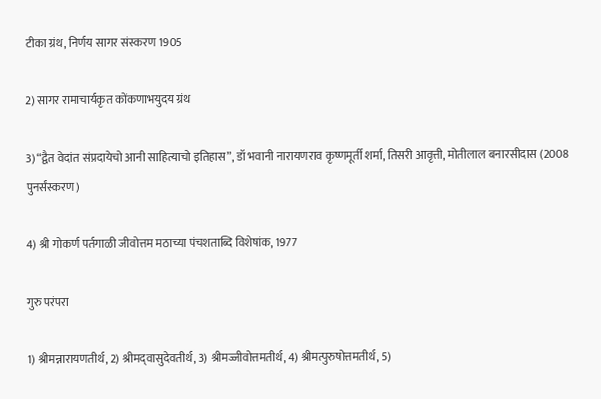टीका ग्रंथ, निर्णय सागर संस्करण 1905

2) सागर रामाचार्यकृत कोंकणाभयुदय ग्रंथ

3) “द्वैत वेदांत संप्रदायेचो आनी साहित्याचो इतिहास”, डॉ भवानी नारायणराव कृष्णमूर्ती शर्मा, तिसरी आवृत्ती, मोतीलाल बनारसीदास (2008 पुनर्संस्करण)

4) श्री गोकर्ण पर्तगाळी जीवोत्तम मठाच्या पंचशताब्दि विशेषांक, 1977

गुरु परंपरा

1) श्रीमन्नारायणतीर्थ, 2) श्रीमद्‌वासुदेवतीर्थ, 3) श्रीमज्जीवोत्तमतीर्थ, 4) श्रीमत्पुरुषोत्तमतीर्थ, 5)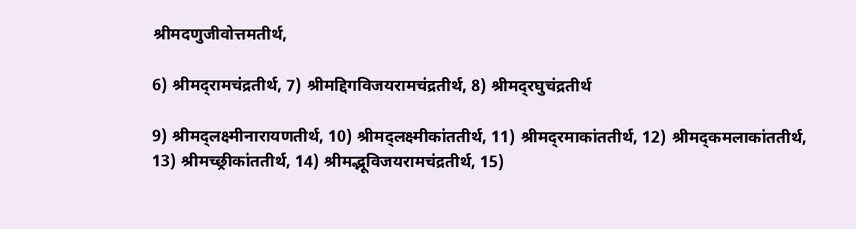श्रीमदणुजीवोत्तमतीर्थ,

6) श्रीमद्‌रामचंद्रतीर्थ, 7) श्रीमद्दिगविजयरामचंद्रतीर्थ, 8) श्रीमद्‌रघुचंद्रतीर्थ

9) श्रीमद्लक्ष्मीनारायणतीर्थ, 10) श्रीमद्लक्ष्मीकांततीर्थ, 11) श्रीमद्‌रमाकांततीर्थ, 12) श्रीमद्कमलाकांततीर्थ, 13) श्रीमच्छ्रीकांततीर्थ, 14) श्रीमद्भूविजयरामचंद्रतीर्थ, 15)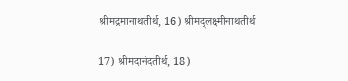श्रीमद्रमानाथतीर्थ, 16) श्रीमद्लक्ष्मीनाथतीर्थ

17) श्रीमदानंदतीर्थ, 18)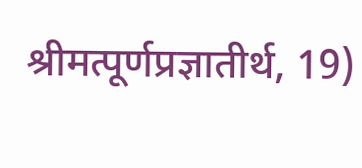श्रीमत्पूर्णप्रज्ञातीर्थ, 19)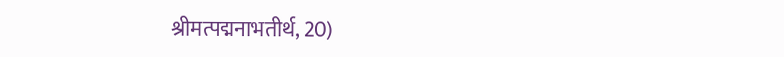श्रीमत्पद्मनाभतीर्थ, 20)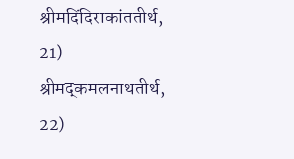श्रीमदिंदिराकांततीर्थ, 21) श्रीमद्कमलनाथतीर्थ, 22)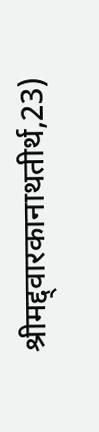श्रीमद्द्वारकानाथतीर्थ,23)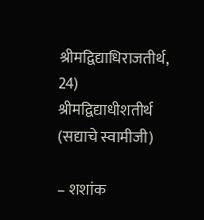श्रीमद्विद्याधिराजतीर्थ, 24) श्रीमद्विद्याधीशतीर्थ  (सद्याचे स्वामीजी)

– शशांक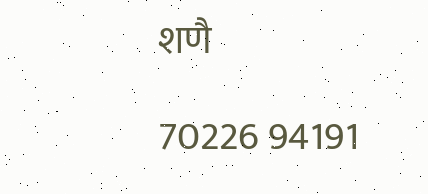शणै

70226 94191